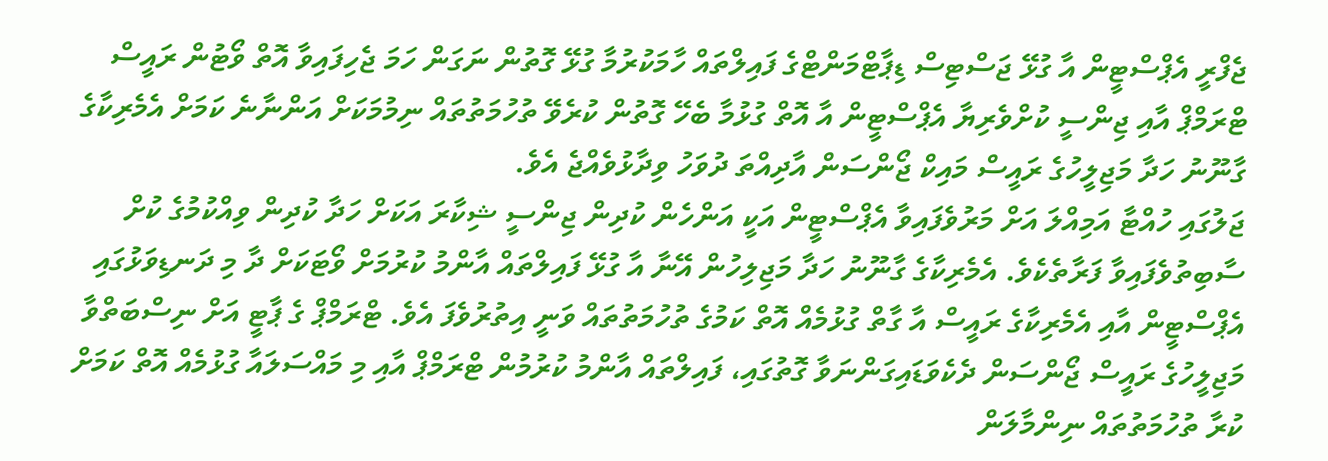ޖެފްރީ އެޕްސްޓީން އާ ގުޅޭ ޖަސްޓިސް ޑިޕާޓްމަންޓްގެ ފައިލްތައް ހާމަކުރުމާ ގުޅޭ ގޮތުން ނަގަން ހަމަ ޖެހިފައިވާ އޮތް ވޯޓުން ރައީސް ޓްރަމްޕް އާއި ޖިންސީ ކުށްވެރިޔާ އެޕްސްޓީން އާ އޮތް ގުޅުމާ ބެހޭ ގޮތުން ކުރެވޭ ތުހުމަތުތައް ނިމުމަކަށް އަންނާނެ ކަމަށް އެމެރިކާގެ ގާނޫނު ހަދާ މަޖިލީހުގެ ރައީސް މައިކް ޖޯންސަން އާދިއްތަ ދުވަހު ވިދާޅުވެއްޖެ އެވެ.
ޖަލުގައި ހުއްޓާ އަމިއްލަ އަށް މަރުވެފައިވާ އެޕްސްޓީން އަކީ އަންހެން ކުދިން ޖިންސީ ޝިކާރަ އަކަށް ހަދާ ކުދިން ވިއްކުމުގެ ކުށް ސާބިތުވެފައިވާ ފަރާތެކެވެ. އެމެރިކާގެ ގާނޫނު ހަދާ މަޖިލިހުން އޭނާ އާ ގުޅޭ ފައިލްތައް އާންމު ކުރުމަށް ވޯޓަކަށް ދާ މި ދަނޑިވަޅުގައި އެޕްސްޓީން އާއި އެމެރިކާގެ ރައީސް އާ ގާތް ގުޅުމެއް އޮތް ކަމުގެ ތުހުމަތުތައް ވަނީ އިތުރުވެފަ އެވެ. ޓްރަމްޕް ގެ ޕާޓީ އަށް ނިސްބަތްވާ މަޖިލީހުގެ ރައީސް ޖޯންސަން ދެކެވަޑައިގަންނަވާ ގޮތުގައި، ފައިލްތައް އާންމު ކުރުމުން ޓްރަމްޕް އާއި މި މައްސަލައާ ގުޅުމެއް އޮތް ކަމަށް ކުރާ ތުހުމަތުތައް ނިންމާލަން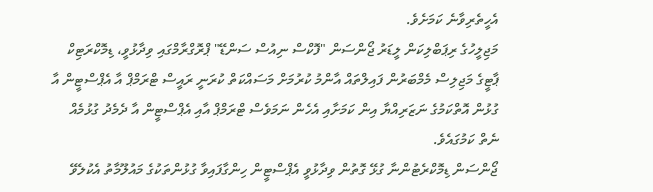އެހީތެރިވާނެ ކަމަށެވެ.
މަޖިލީހުގެ ރިޕަބްލިކަން ލީޑަރު ޖޯންސަން "ފޮކްސް ނިއުސް ސަންޑޭ" ޕްރޮގްރާމްގައި ވިދާޅުވީ، ޑިމޮކްރަޓިކް ޕާޓީގެ މަޖިލިސް މެމްބަރުން ފައިލްތައް އާންމު ކުރުމަށް މަސައްކަތް ކުރަނީ ރައީސް ޓްރަމްޕް އާ އެޕްސްޓީން އާ ގުޅުން އޮތްކަމުގެ ނަޒަރިއްޔާ އިން ކަމަށާއި އެހެން ނަމަވެސް ޓްރަމްޕް އާއި އެޕްސްޓީން އާ ދެމެދު ގުޅުމެއް ނެތް ކަމުގައެވެ.
ޖޯންސަން ޑިމޮކްރެޓުންނާ ގުޅޭ ގޮތުން ވިދާޅުވީ އެޕްސްޓީން ހިންގާފައިވާ ގުޅުންތަކުގެ މައުލޫމާތު އެކުލެވޭ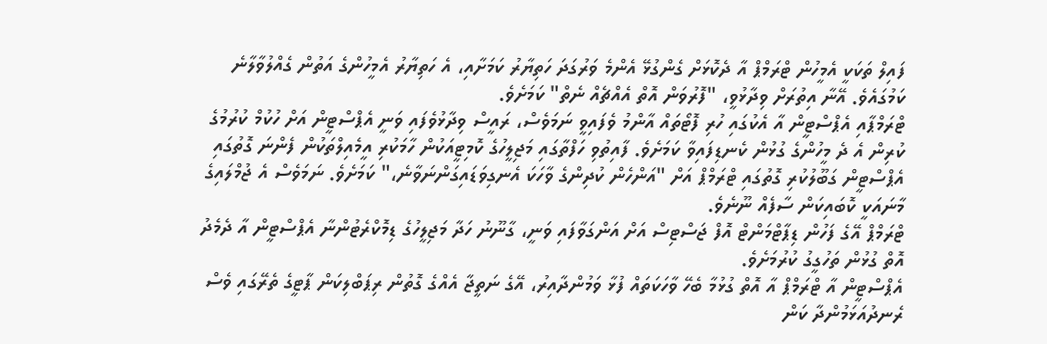ފައިލް ތަކަކީ އެމީހުން ޓްރަމްޕް އާ ދެކޮޅަށް ގެންގުޅޭ އެންމެ ވަރުގަދަ ހަތިޔާރު ކަމަށާއި، އެ ހަތިޔާރު އެމީހުންގެ އަތުން ގެއްލުވާލާނެ ކަމުގައެވެ. އޭނާ އިތުރަށް ވިދާޅުވީ، "ފޮރުވަން އޮތް އެއްޗެއް ނެތް" ކަމަށެވެ.
ޓްރަމްޕާއި އެޕްސްޓީން އާ އެކުގައި ހުރި ފޮޓޯތައް އާންމު ވެފައިވީ ނަމަވެސް، ރައީސް ވިދާޅުވެފައި ވަނީ އެޕްސްޓީން އަށް ހުކުމް ކުރުމުގެ ކުރިން އެ ދެ މީހުންގެ ގުޅުން ކެނޑިފައިވާ ކަމަށެވެ. ފާއިތުވި ހަފްތާގައި މަޖިލީހުގެ ކޮމިޓީއަކުން ހާމަކުރި އީމެއިލްތަކުން ފެންނަ ގޮތުގައި އެޕްސްޓީން ގަބޫލުކުރި ގޮތުގައި ޓްރަމްޕް އަށް "އަންހެން ކުދިންގެ ވާހަކަ އެނގިވަޑައިގަންނަވާނެ،" ކަމަށެވެ. ނަމަވެސް އެ ޖުމްލައިގެ މާނައަކީ ކޮބައިކަން ސާފެއް ނޫނެވެ.
ޓްރަމްޕް އޭގެ ފަހުން ޑިޕާޓްމަންޓް އޮފް ޖަސްޓިސް އަށް އަންގަވާފައި ވަނީ، ގާނޫނު ހަދާ މަޖިލީހުގެ ޑިމޮކްރެޓުންނާ އެޕްސްޓީން އާ ދެމެދު އޮތް ގުޅުން ތަހުގީގު ކުރުމަށެވެ.
އެޕްސްޓީން އާ ޓްރަމްޕް އާ އޮތް ގުޅުމާ ބެހޭ ވާހަކަތައް ފުޅާ ވަމުންދާއިރު، އޭގެ ނަތީޖާ އެއްގެ ގޮތުން ރިޕަބްލިކަން ޕާޓީގެ ތެރޭގައި ވެސް ރެނދުއަޅަމުންދާ ކަން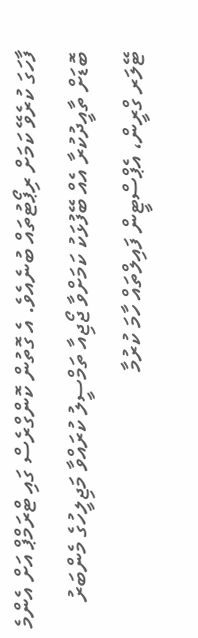ފާހަގަ ކުރެވޭ ކަމަށް ރިޕޯޓުތައް ބުނެއެވެ. އެ ގޮތުން ކޮންގްރެސް ގައި ޓްރަމްޕް އަށް އެންމެ ބޮޑަށް ތާއީދުކުރާ އެއް ބޭފުޅަކު ކަމަށްވާ ޖޯޖިއާ ތަމްސީލު ކުރައްވާ މަޖިލީހުގެ މެންބަރު ޓޭލަރ ގްރީން، އެޕްސްޓީން ފައިލްތައް ހާމަ ކުރުމާ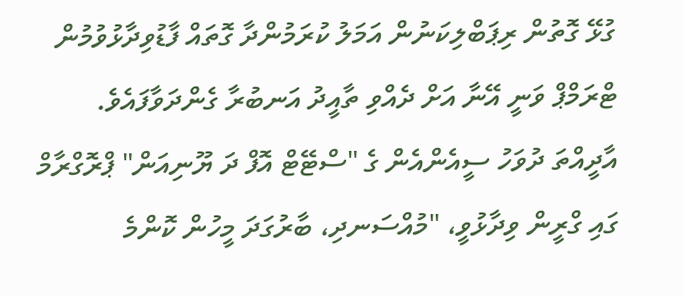ގުޅޭ ގޮތުން ރިޕަބްލިކަނުން އަމަލު ކުރަމުންދާ ގޮތައް ފާޑުވިދާޅުވުމުން ޓްރަމްޕް ވަނީ އޭނާ އަށް ދެއްވި ތާއީދު އަނބުރާ ގެންދަވާފައެވެ.
އާދީއްތަ ދުވަހު ސީއެންއެން ގެ "ސްޓޭޓް އޮފް ދަ ޔޫނިއަން" ޕްރޮގްރާމް ގައި ގްރީން ވިދާޅުވީ، "މުއްސަނދި، ބާރުގަދަ މީހުން ކޮންމެ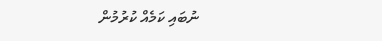ނުބައި ކަމެއް ކުރުމުން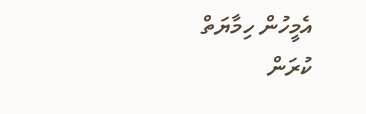އެމީހުން ހިމާޔަތް ކުރަން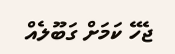ޖެހޭ ކަމަށް ގަބޫލެއް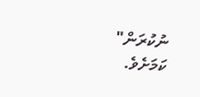ނުކުރަން" ކަމަށެވެ.